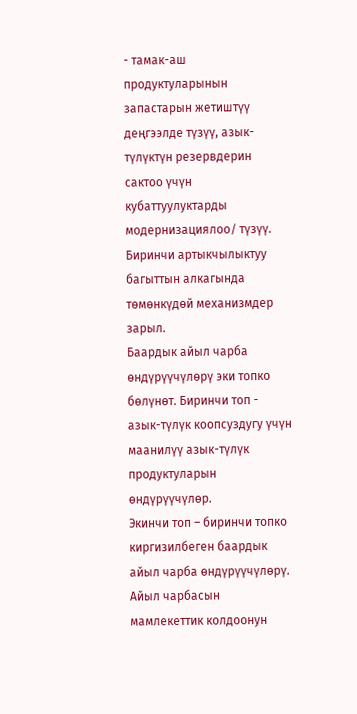- тамак-аш продуктуларынын запастарын жетиштүү деңгээлде түзүү, азык-түлүктүн резервдерин сактоо үчүн кубаттуулуктарды модернизациялоо/ түзүү.
Биринчи артыкчылыктуу багыттын алкагында төмөнкүдөй механизмдер зарыл.
Баардык айыл чарба өндүрүүчүлөрү эки топко бөлүнөт. Биринчи топ - азык-түлүк коопсуздугу үчүн маанилүү азык-түлүк продуктуларын өндүрүүчүлөр.
Экинчи топ – биринчи топко киргизилбеген баардык айыл чарба өндүрүүчүлөрү.
Айыл чарбасын мамлекеттик колдоонун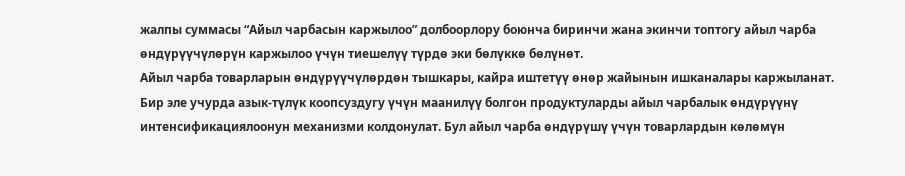жалпы суммасы “Айыл чарбасын каржылоо” долбоорлору боюнча биринчи жана экинчи топтогу айыл чарба өндүрүүчүлөрүн каржылоо үчүн тиешелүү түрдө эки бөлүккө бөлүнөт.
Айыл чарба товарларын өндүрүүчүлөрдөн тышкары, кайра иштетүү өнөр жайынын ишканалары каржыланат.
Бир эле учурда азык-түлүк коопсуздугу үчүн маанилүү болгон продуктуларды айыл чарбалык өндүрүүнү интенсификациялоонун механизми колдонулат. Бул айыл чарба өндүрүшү үчүн товарлардын көлөмүн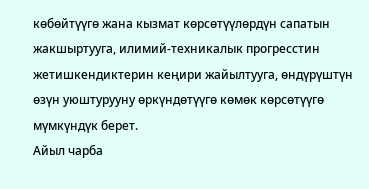көбөйтүүгө жана кызмат көрсөтүүлөрдүн сапатын жакшыртууга, илимий-техникалык прогресстин жетишкендиктерин кеңири жайылтууга, өндүрүштүн өзүн уюштурууну өркүндөтүүгө көмөк көрсөтүүгө мүмкүндүк берет.
Айыл чарба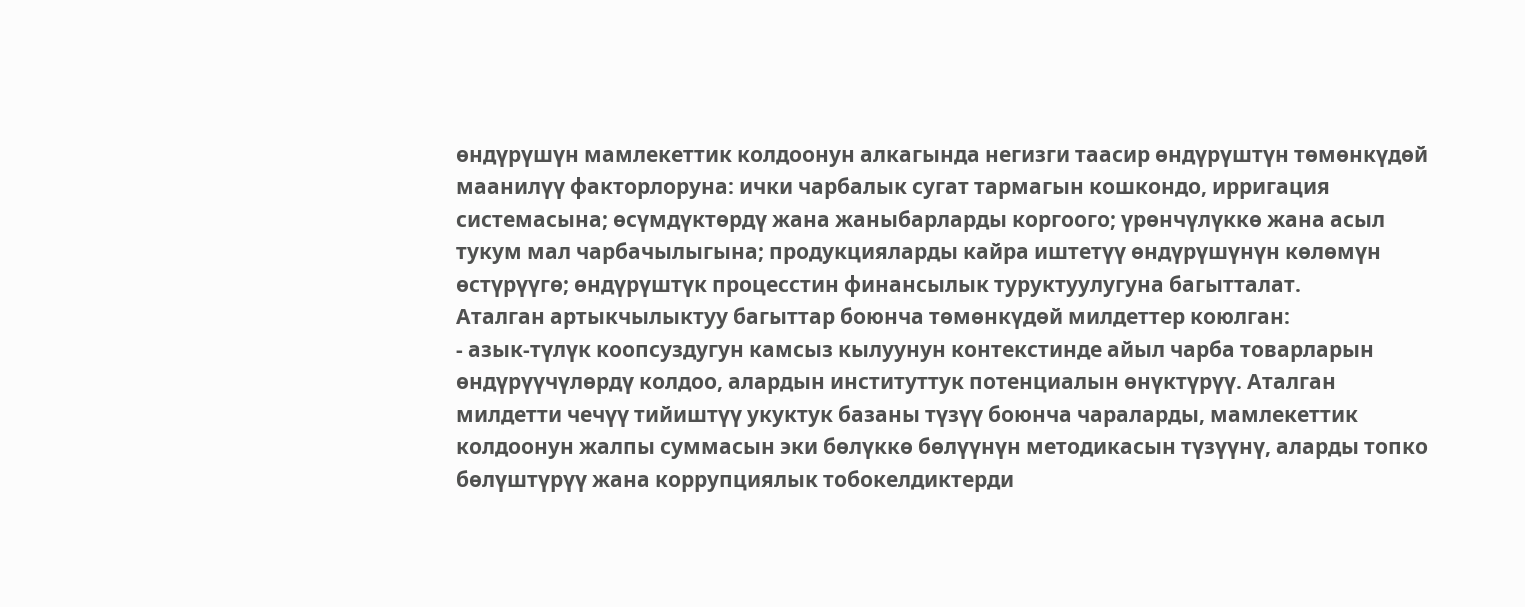өндүрүшүн мамлекеттик колдоонун алкагында негизги таасир өндүрүштүн төмөнкүдөй маанилүү факторлоруна: ички чарбалык сугат тармагын кошкондо, ирригация системасына; өсүмдүктөрдү жана жаныбарларды коргоого; үрөнчүлүккө жана асыл тукум мал чарбачылыгына; продукцияларды кайра иштетүү өндүрүшүнүн көлөмүн өстүрүүгө; өндүрүштүк процесстин финансылык туруктуулугуна багытталат.
Аталган артыкчылыктуу багыттар боюнча төмөнкүдөй милдеттер коюлган:
- азык-түлүк коопсуздугун камсыз кылуунун контекстинде айыл чарба товарларын өндүрүүчүлөрдү колдоо, алардын институттук потенциалын өнүктүрүү. Аталган милдетти чечүү тийиштүү укуктук базаны түзүү боюнча чараларды, мамлекеттик колдоонун жалпы суммасын эки бөлүккө бөлүүнүн методикасын түзүүнү, аларды топко бөлүштүрүү жана коррупциялык тобокелдиктерди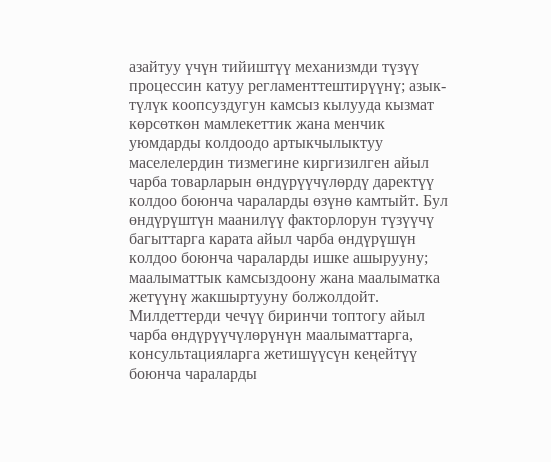азайтуу үчүн тийиштүү механизмди түзүү процессин катуу регламенттештирүүнү; азык-түлүк коопсуздугун камсыз кылууда кызмат көрсөткөн мамлекеттик жана менчик уюмдарды колдоодо артыкчылыктуу маселелердин тизмегине киргизилген айыл чарба товарларын өндүрүүчүлөрдү даректүү колдоо боюнча чараларды өзүнө камтыйт. Бул өндүрүштүн маанилүү факторлорун түзүүчү багыттарга карата айыл чарба өндүрүшүн колдоо боюнча чараларды ишке ашырууну; маалыматтык камсыздоону жана маалыматка жетүүнү жакшыртууну болжолдойт. Милдеттерди чечүү биринчи топтогу айыл чарба өндүрүүчүлөрүнүн маалыматтарга, консультацияларга жетишүүсүн кеңейтүү боюнча чараларды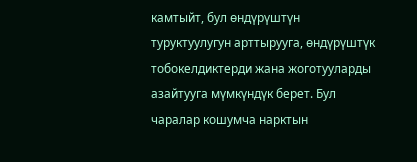камтыйт, бул өндүрүштүн туруктуулугун арттырууга, өндүрүштүк тобокелдиктерди жана жоготууларды азайтууга мүмкүндүк берет. Бул чаралар кошумча нарктын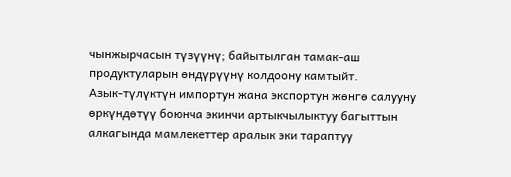чынжырчасын түзүүнү; байытылган тамак-аш продуктуларын өндүрүүнү колдоону камтыйт.
Азык-түлүктүн импортун жана экспортун жөнгө салууну өркүндөтүү боюнча экинчи артыкчылыктуу багыттын алкагында мамлекеттер аралык эки тараптуу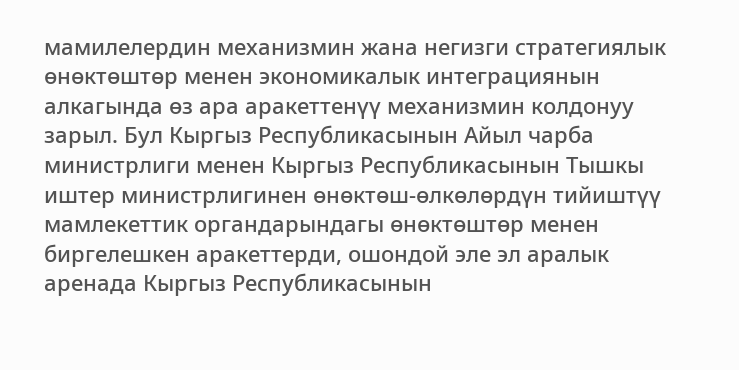мамилелердин механизмин жана негизги стратегиялык өнөктөштөр менен экономикалык интеграциянын алкагында өз ара аракеттенүү механизмин колдонуу зарыл. Бул Кыргыз Республикасынын Айыл чарба министрлиги менен Кыргыз Республикасынын Тышкы иштер министрлигинен өнөктөш-өлкөлөрдүн тийиштүү мамлекеттик органдарындагы өнөктөштөр менен биргелешкен аракеттерди, ошондой эле эл аралык аренада Кыргыз Республикасынын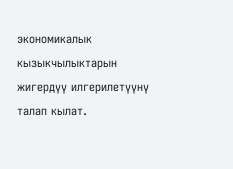экономикалык кызыкчылыктарын жигердүү илгерилетүүнү талап кылат.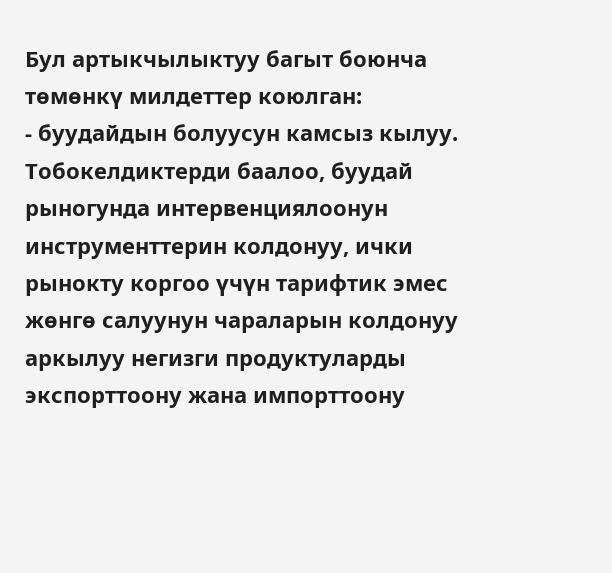Бул артыкчылыктуу багыт боюнча төмөнкү милдеттер коюлган:
- буудайдын болуусун камсыз кылуу. Тобокелдиктерди баалоо, буудай рыногунда интервенциялоонун инструменттерин колдонуу, ички рынокту коргоо үчүн тарифтик эмес жөнгө салуунун чараларын колдонуу аркылуу негизги продуктуларды экспорттоону жана импорттоону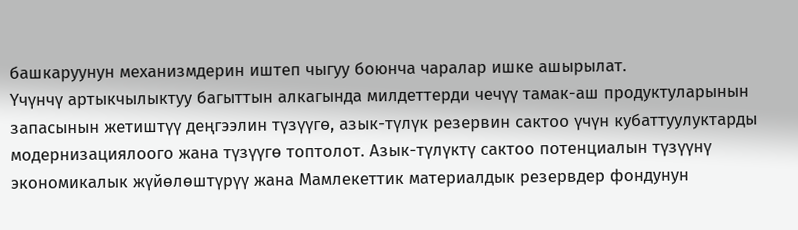башкаруунун механизмдерин иштеп чыгуу боюнча чаралар ишке ашырылат.
Үчүнчү артыкчылыктуу багыттын алкагында милдеттерди чечүү тамак-аш продуктуларынын запасынын жетиштүү деңгээлин түзүүгө, азык-түлүк резервин сактоо үчүн кубаттуулуктарды модернизациялоого жана түзүүгө топтолот. Азык-түлүктү сактоо потенциалын түзүүнү экономикалык жүйөлөштүрүү жана Мамлекеттик материалдык резервдер фондунун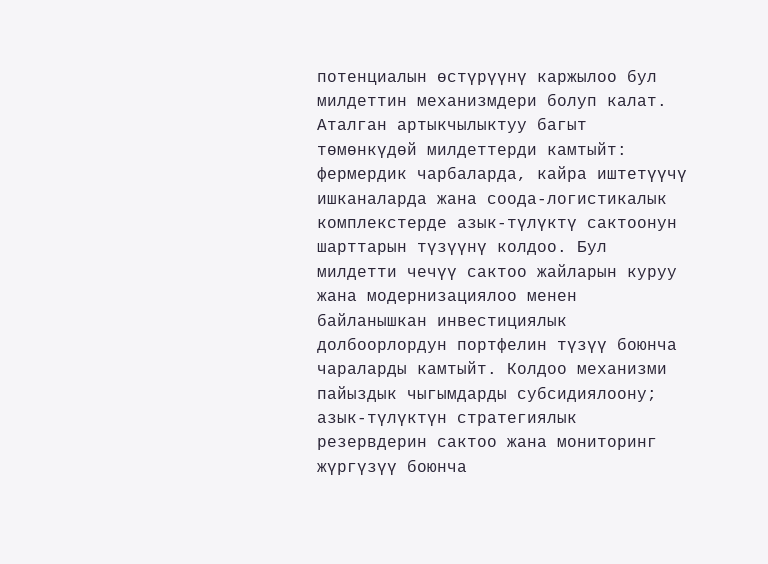потенциалын өстүрүүнү каржылоо бул милдеттин механизмдери болуп калат. Аталган артыкчылыктуу багыт төмөнкүдөй милдеттерди камтыйт: фермердик чарбаларда, кайра иштетүүчү ишканаларда жана соода-логистикалык комплекстерде азык-түлүктү сактоонун шарттарын түзүүнү колдоо. Бул милдетти чечүү сактоо жайларын куруу жана модернизациялоо менен байланышкан инвестициялык долбоорлордун портфелин түзүү боюнча чараларды камтыйт. Колдоо механизми пайыздык чыгымдарды субсидиялоону; азык-түлүктүн стратегиялык резервдерин сактоо жана мониторинг жүргүзүү боюнча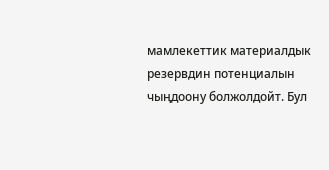мамлекеттик материалдык резервдин потенциалын чыңдоону болжолдойт. Бул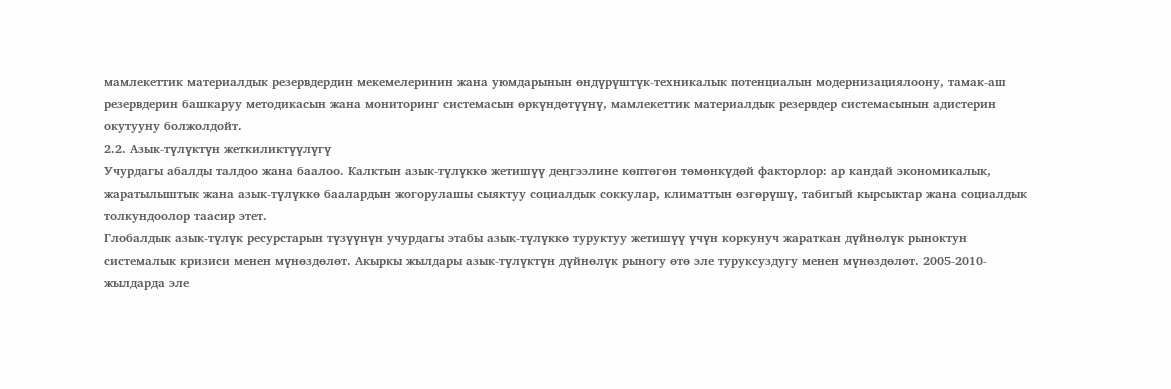мамлекеттик материалдык резервдердин мекемелеринин жана уюмдарынын өндүрүштүк-техникалык потенциалын модернизациялоону, тамак-аш резервдерин башкаруу методикасын жана мониторинг системасын өркүндөтүүнү, мамлекеттик материалдык резервдер системасынын адистерин окутууну болжолдойт.
2.2. Азык-түлүктүн жеткиликтүүлүгү
Учурдагы абалды талдоо жана баалоо. Калктын азык-түлүккө жетишүү деңгээлине көптөгөн төмөнкүдөй факторлор: ар кандай экономикалык, жаратылыштык жана азык-түлүккө баалардын жогорулашы сыяктуу социалдык соккулар, климаттын өзгөрүшү, табигый кырсыктар жана социалдык толкундоолор таасир этет.
Глобалдык азык-түлүк ресурстарын түзүүнүн учурдагы этабы азык-түлүккө туруктуу жетишүү үчүн коркунуч жараткан дүйнөлүк рыноктун системалык кризиси менен мүнөздөлөт. Акыркы жылдары азык-түлүктүн дүйнөлүк рыногу өтө эле туруксуздугу менен мүнөздөлөт. 2005-2010-жылдарда эле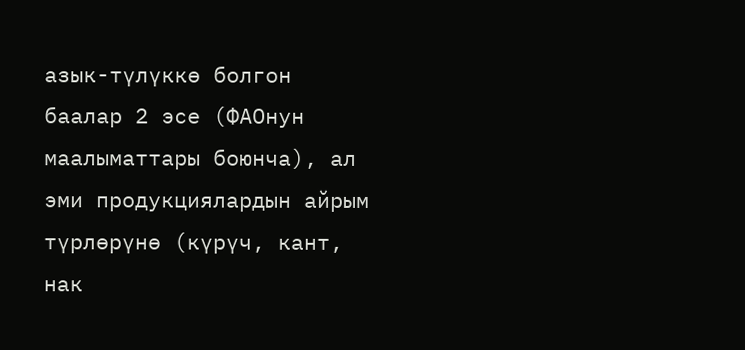азык-түлүккө болгон баалар 2 эсе (ФАОнун маалыматтары боюнча), ал эми продукциялардын айрым түрлөрүнө (күрүч, кант, нак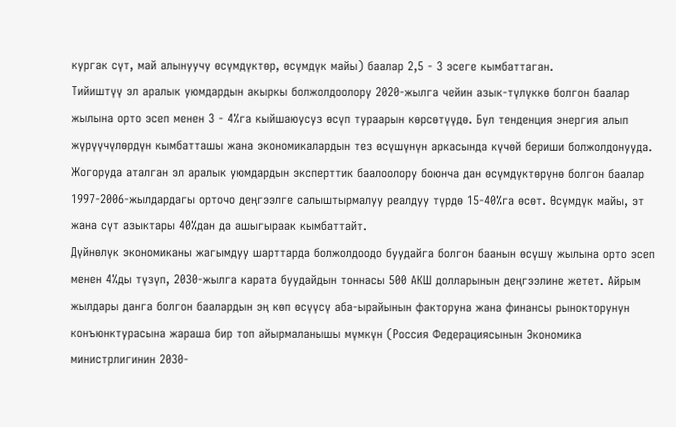кургак сүт, май алынуучу өсүмдүктөр, өсүмдүк майы) баалар 2,5 - 3 эсеге кымбаттаган.
Тийиштүү эл аралык уюмдардын акыркы болжолдоолору 2020-жылга чейин азык-түлүккө болгон баалар жылына орто эсеп менен 3 - 4%га кыйшаюусуз өсүп тураарын көрсөтүүдө. Бул тенденция энергия алып жүрүүчүлөрдүн кымбатташы жана экономикалардын тез өсүшүнүн аркасында күчөй бериши болжолдонууда. Жогоруда аталган эл аралык уюмдардын эксперттик баалоолору боюнча дан өсүмдүктөрүнө болгон баалар 1997-2006-жылдардагы орточо деңгээлге салыштырмалуу реалдуу түрдө 15-40%га өсөт. Өсүмдүк майы, эт жана сүт азыктары 40%дан да ашыгыраак кымбаттайт.
Дүйнөлүк экономиканы жагымдуу шарттарда болжолдоодо буудайга болгон баанын өсүшү жылына орто эсеп менен 4%ды түзүп, 2030-жылга карата буудайдын тоннасы 500 АКШ долларынын деңгээлине жетет. Айрым жылдары данга болгон баалардын эң көп өсүүсү аба-ырайынын факторуна жана финансы рынокторунун конъюнктурасына жараша бир топ айырмаланышы мүмкүн (Россия Федерациясынын Экономика министрлигинин 2030-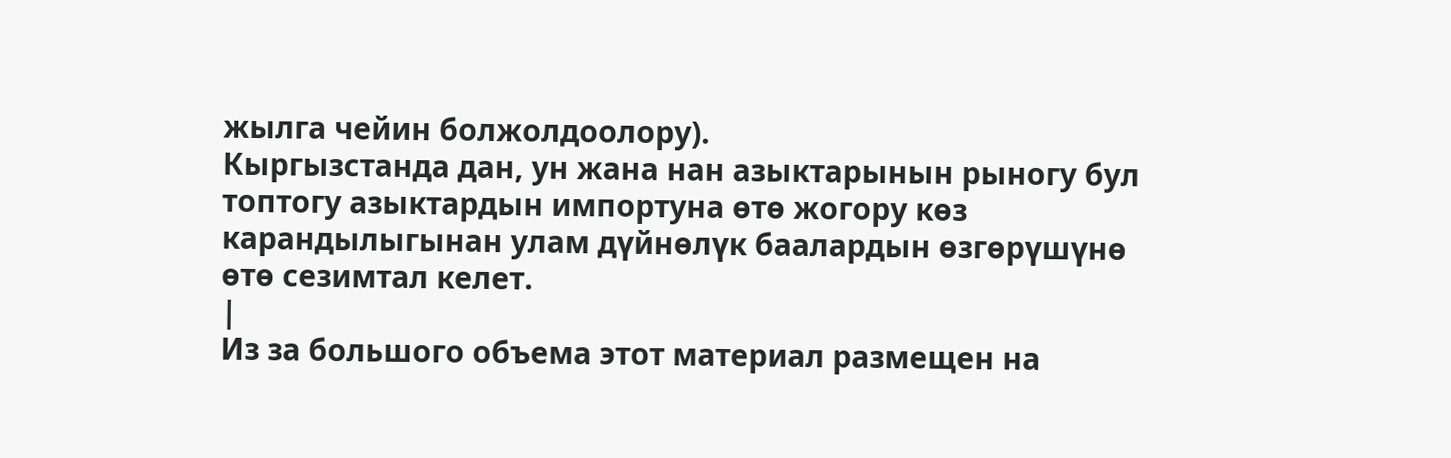жылга чейин болжолдоолору).
Кыргызстанда дан, ун жана нан азыктарынын рыногу бул топтогу азыктардын импортуна өтө жогору көз карандылыгынан улам дүйнөлүк баалардын өзгөрүшүнө өтө сезимтал келет.
|
Из за большого объема этот материал размещен на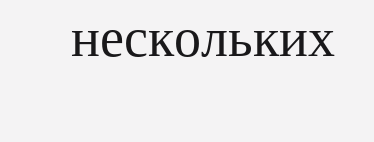нескольких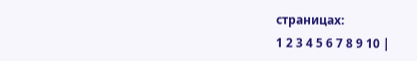страницах:
1 2 3 4 5 6 7 8 9 10 |